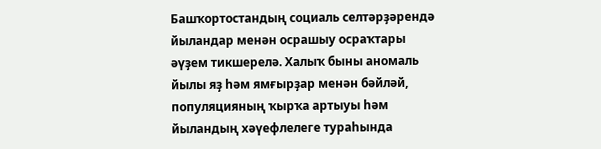Башҡортостандың социаль селтәрҙәрендә йыландар менән осрашыу осраҡтары әүҙем тикшерелә. Халыҡ быны аномаль йылы яҙ һәм ямғырҙар менән бәйләй, популяцияның ҡырҡа артыуы һәм йыландың хәүефлелеге тураһында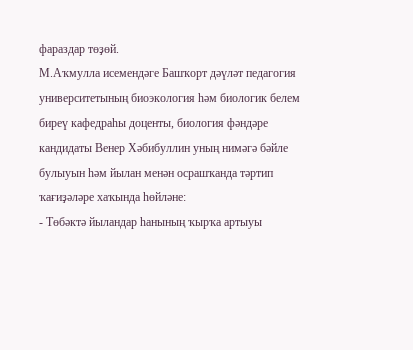фараздар төҙөй.
М.Аҡмулла исемендәге Башҡорт дәүләт педагогия университетының биоэкология һәм биологик белем биреү кафедраһы доценты, биология фәндәре кандидаты Венер Хәбибуллин уның нимәгә бәйле булыуын һәм йылан менән осрашҡанда тәртип ҡағиҙәләре хаҡында һөйләне:
- Төбәктә йыландар һанының ҡырҡа артыуы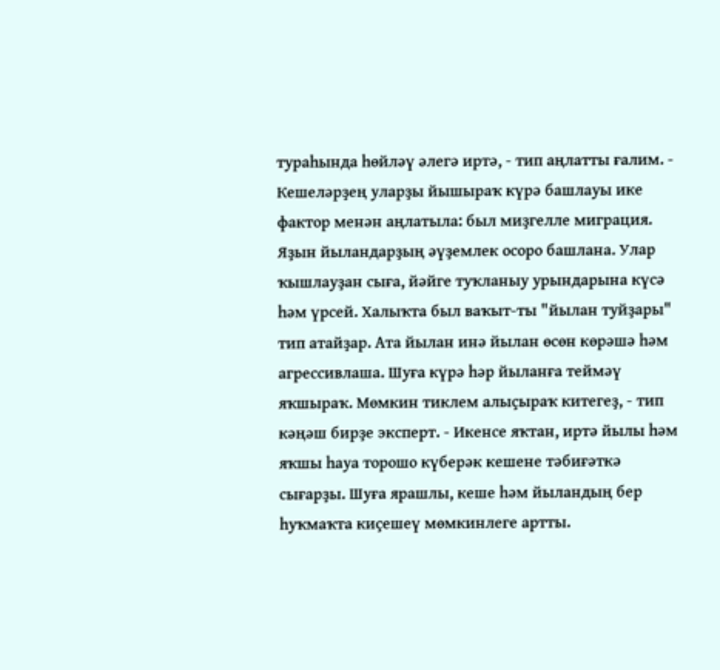тураһында һөйләү әлегә иртә, - тип аңлатты ғалим. - Кешеләрҙең уларҙы йышыраҡ күрә башлауы ике фактор менән аңлатыла: был миҙгелле миграция. Яҙын йыландарҙың әүҙемлек осоро башлана. Улар ҡышлауҙан сыға, йәйге туҡланыу урындарына күсә һәм үрсей. Халыҡта был ваҡыт-ты "йылан туйҙары" тип атайҙар. Ата йылан инә йылан өсөн көрәшә һәм агрессивлаша. Шуға күрә һәр йыланға теймәү яҡшыраҡ. Мөмкин тиклем алыҫыраҡ китегеҙ, - тип кәңәш бирҙе эксперт. - Икенсе яҡтан, иртә йылы һәм яҡшы һауа торошо күберәк кешене тәбиғәткә сығарҙы. Шуға ярашлы, кеше һәм йыландың бер һуҡмаҡта киҫешеү мөмкинлеге артты.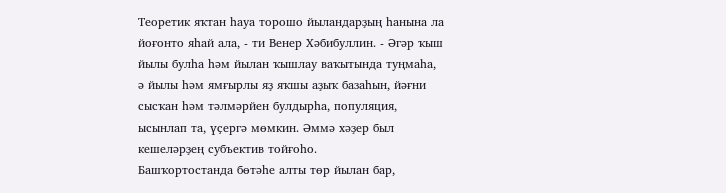Теоретик яҡтан һауа торошо йыландарҙың һанына ла йоғонто яһай ала, - ти Венер Хәбибуллин. - Әгәр ҡыш йылы булһа һәм йылан ҡышлау ваҡытында туңмаһа, ә йылы һәм ямғырлы яҙ яҡшы аҙыҡ базаһын, йәғни сысҡан һәм тәлмәрйен булдырһа, популяция, ысынлап та, үҫергә мөмкин. Әммә хәҙер был кешеләрҙең субъектив тойғоһо.
Башҡортостанда бөтәһе алты төр йылан бар,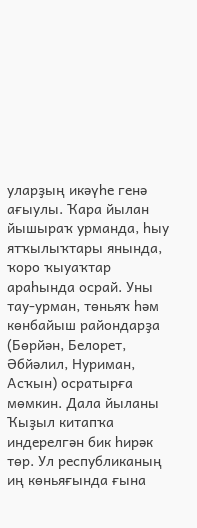уларҙың икәүһе генә ағыулы. Ҡара йылан йышыраҡ урманда, һыу ятҡылыҡтары янында, ҡоро ҡыуаҡтар араһында осрай. Уны тау-урман, төньяҡ һәм көнбайыш райондарҙа (Бөрйән, Белорет, Әбйәлил, Нуриман, Асҡын) осратырға мөмкин. Дала йыланы Ҡыҙыл китапҡа индерелгән бик һирәк төр. Ул республиканың иң көньяғында ғына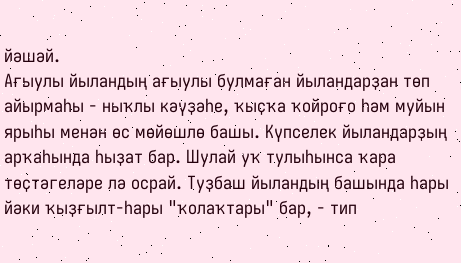йәшәй.
Ағыулы йыландың ағыулы булмаған йыландарҙан төп айырмаһы - ныҡлы кәүҙәһе, ҡыҫҡа ҡойроғо һәм муйын ярыһы менән өс мөйөшлө башы. Күпселек йыландарҙың арҡаһында һыҙат бар. Шулай уҡ тулыһынса ҡара төҫтәгеләре лә осрай. Туҙбаш йыландың башында һары йәки ҡыҙғылт-һары "ҡолаҡтары" бар, - тип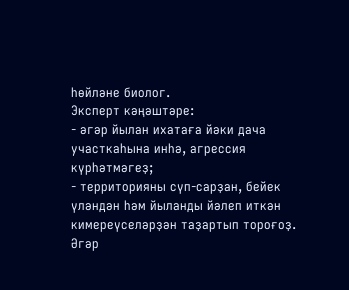һөйләне биолог.
Эксперт кәңәштәре:
- әгәр йылан ихатаға йәки дача участкаһына инһә, агрессия күрһәтмәгеҙ;
- территорияны сүп-сарҙан, бейек үләндән һәм йыланды йәлеп иткән кимереүселәрҙән таҙартып тороғоҙ.
Әгәр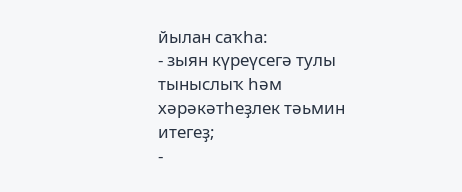йылан саҡһа:
- зыян күреүсегә тулы тыныслыҡ һәм хәрәкәтһеҙлек тәьмин итегеҙ;
-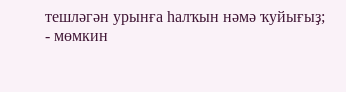тешләгән урынға һалҡын нәмә ҡуйығыҙ;
- мөмкин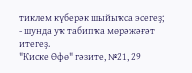тиклем күберәк шыйыҡса эсегеҙ;
- шунда уҡ табипҡа мөрәжәғәт итегеҙ.
"Киске Өфө" гәзите, №21, 29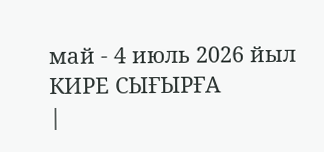май - 4 июль 2026 йыл
КИРЕ СЫҒЫРҒА
|